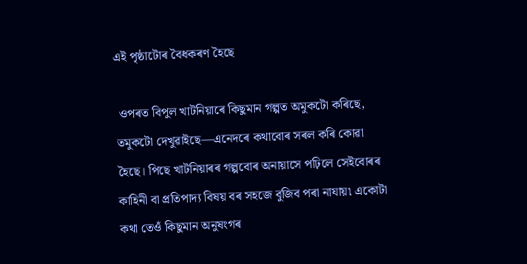এই পৃষ্ঠাটোৰ বৈধকৰণ হৈছে

 ওপৰত বিপুল খাটনিয়াৰে কিছুমান গল্পত অমুকটো কৰিছে, তমুকটো দেখুৱাইছে—এনেদৰে কথাবোৰ সৰল কৰি কোৱা হৈছে। পিছে খাটনিয়াৰৰ গল্পবোৰ অনায়াসে পঢ়িলে সেইবোৰৰ কাহিনী বা প্ৰতিপাদ্য বিষয় বৰ সহজে বুজিব পৰা নাযায়৷ একোটা কথা তেওঁ কিছুমান অনুষংগৰ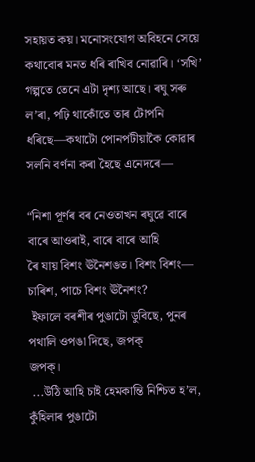সহায়ত কয়। মনোসংযোগ অবিহনে সেয়ে কথাবোৰ মনত ধৰি ৰাখিব নোৱাৰি। ‘সখি’ গল্পতে তেনে এটা দৃশ্য আছে। ৰঘু সৰু ল’ৰা, পঢ়ি থাকোঁতে তাৰ টোপনি ধৰিছে—কথাটো পোনপটীয়াকৈ কোৱাৰ সলনি বৰ্ণনা কৰা হৈছে এনেদৰে—

“নিশা পূৰ্ণৰ বৰ নেওতাখন ৰঘুৱে বাৰে বাৰে আওৰাই, বাৰে বাৰে আহি
ৰৈ যায় বিশং ঊনৈশঙত। বিশং বিশং— চাৰিশ, পাচে বিশং ঊনৈশং?
 ইফালে বৰশীৰ পুঙাটো ডুবিছে, পুনৰ পথালি ওপঙা দিছে, জপক্
জপক্।
 ...উঠি আহি চাই হেমকান্তি নিশ্চিত হ’ল, কুঁহিলাৰ পুঙাটো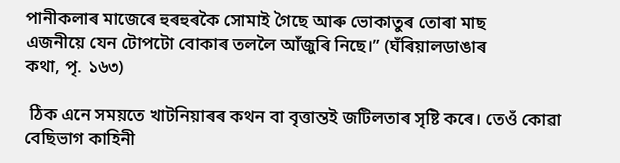পানীকলাৰ মাজেৰে হুৰহুৰকৈ সোমাই গৈছে আৰু ভোকাতুৰ তোৰা মাছ
এজনীয়ে যেন টোপটো বোকাৰ তললৈ আঁজুৰি নিছে।” (ঘঁৰিয়ালডাঙাৰ
কথা, পৃ. ১৬৩)

 ঠিক এনে সময়তে খাটনিয়াৰৰ কথন বা বৃত্তান্তই জটিলতাৰ সৃষ্টি কৰে। তেওঁ কোৱা বেছিভাগ কাহিনী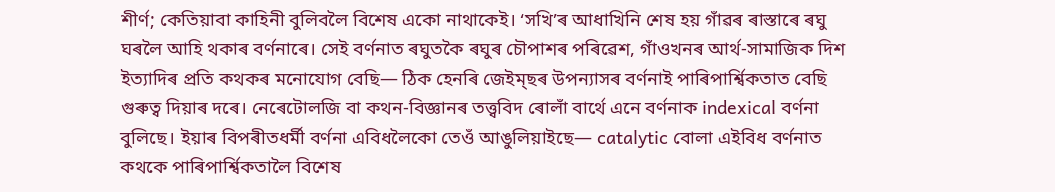শীৰ্ণ; কেতিয়াবা কাহিনী বুলিবলৈ বিশেষ একো নাথাকেই। ‘সখি’ৰ আধাখিনি শেষ হয় গাঁৱৰ ৰাস্তাৰে ৰঘু ঘৰলৈ আহি থকাৰ বৰ্ণনাৰে। সেই বৰ্ণনাত ৰঘুতকৈ ৰঘুৰ চৌপাশৰ পৰিৱেশ, গাঁওখনৰ আৰ্থ-সামাজিক দিশ ইত্যাদিৰ প্ৰতি কথকৰ মনোযোগ বেছি— ঠিক হেনৰি জেইম্‌ছৰ উপন্যাসৰ বৰ্ণনাই পাৰিপাৰ্শ্বিকতাত বেছি গুৰুত্ব দিয়াৰ দৰে। নেৰেটোলজি বা কথন-বিজ্ঞানৰ তত্ত্ববিদ ৰোলাঁ বাৰ্থে এনে বৰ্ণনাক indexical বৰ্ণনা বুলিছে। ইয়াৰ বিপৰীতধৰ্মী বৰ্ণনা এবিধলৈকো তেওঁ আঙুলিয়াইছে— catalytic বোলা এইবিধ বৰ্ণনাত কথকে পাৰিপাৰ্শ্বিকতালৈ বিশেষ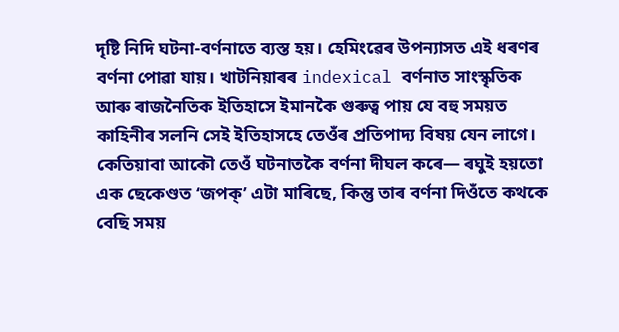দৃষ্টি নিদি ঘটনা-বৰ্ণনাতে ব্যস্ত হয়। হেমিংৱেৰ উপন্যাসত এই ধৰণৰ বৰ্ণনা পোৱা যায়। খাটনিয়াৰৰ indexical বৰ্ণনাত সাংস্কৃতিক আৰু ৰাজনৈতিক ইতিহাসে ইমানকৈ গুৰুত্ব পায় যে বহু সময়ত কাহিনীৰ সলনি সেই ইতিহাসহে তেওঁৰ প্ৰতিপাদ্য বিষয় যেন লাগে। কেতিয়াবা আকৌ তেওঁ ঘটনাতকৈ বৰ্ণনা দীঘল কৰে— ৰঘুই হয়তো এক ছেকেণ্ডত ‘জপক্’ এটা মাৰিছে, কিন্তু তাৰ বৰ্ণনা দিওঁতে কথকে বেছি সময়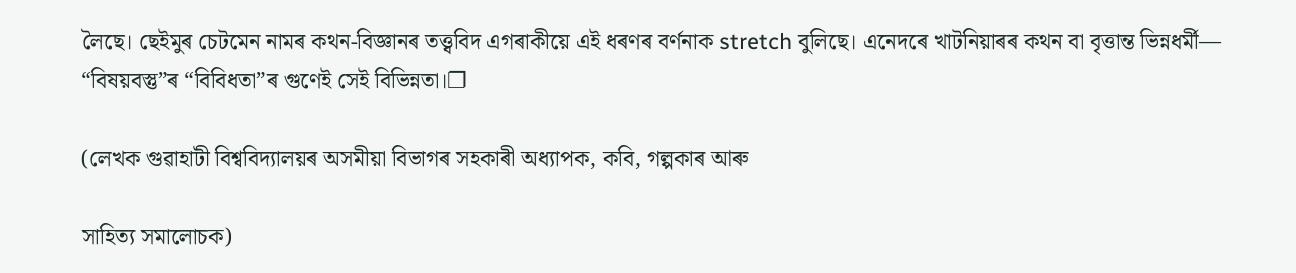লৈছে। ছেইমুৰ চেটমেন নামৰ কথন-বিজ্ঞানৰ তত্ত্ববিদ এগৰাকীয়ে এই ধৰণৰ বৰ্ণনাক stretch বুলিছে। এনেদৰে খাটনিয়াৰৰ কথন বা বৃত্তান্ত ভিন্নধৰ্মী— “বিষয়বস্তু”ৰ “বিবিধতা”ৰ গুণেই সেই বিভিন্নতা।❐

(লেখক গুৱাহাটী বিশ্ববিদ্যালয়ৰ অসমীয়া বিভাগৰ সহকাৰী অধ্যাপক, কবি, গল্পকাৰ আৰু

সাহিত্য সমালোচক)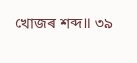খোজৰ শব্দ॥ ৩৯